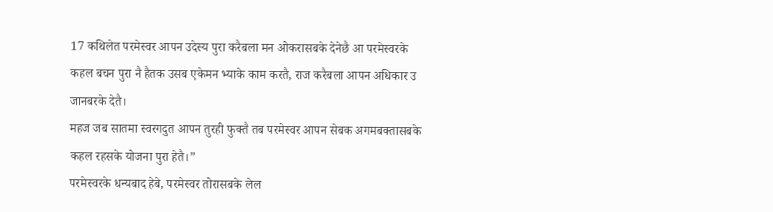17 कथिलेत परमेस्वर आपन उदेस्य पुरा करैबला मन ओकरासबके देनेछै आ परमेस्वरके कहल बचन पुरा नै हैतक उसब एकेमन भ्याके काम करतै, राज करैबला आपन अधिकार उ जानबरके देतै।
महज जब सातमा स्वरगदुत आपन तुरही फुक्तै तब परमेस्वर आपन सेबक अगमबक्तासबके कहल रहसके योजना पुरा हेतै।”
परमेस्वरके धन्यबाद हेबे, परमेस्वर तोरासबके लेल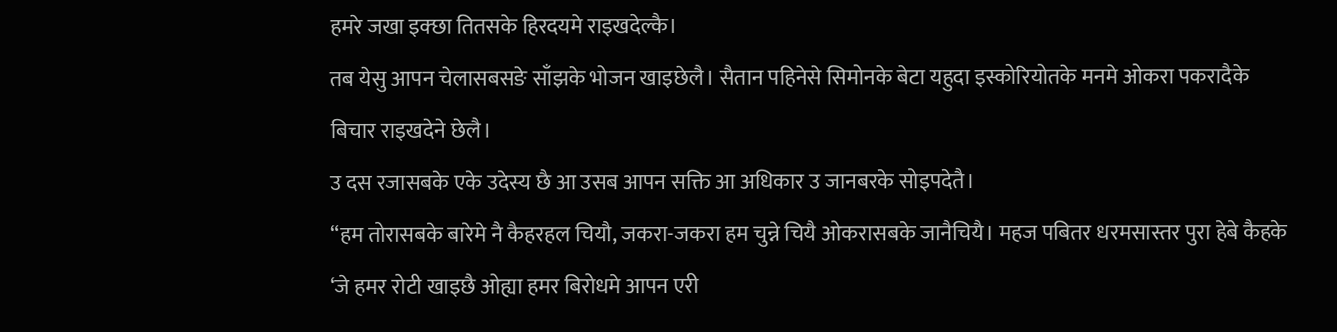हमरे जखा इक्छा तितसके हिरदयमे राइखदेल्कै।
तब येसु आपन चेलासबसङे साँझके भोजन खाइछेलै। सैतान पहिनेसे सिमोनके बेटा यहुदा इस्कोरियोतके मनमे ओकरा पकरादैके बिचार राइखदेने छेलै।
उ दस रजासबके एके उदेस्य छै आ उसब आपन सक्ति आ अधिकार उ जानबरके सोइपदेतै।
“हम तोरासबके बारेमे नै कैहरहल चियौ, जकरा-जकरा हम चुन्ने चियै ओकरासबके जानैचियै। महज पबितर धरमसास्तर पुरा हेबे कैहके ‘जे हमर रोटी खाइछै ओह्या हमर बिरोधमे आपन एरी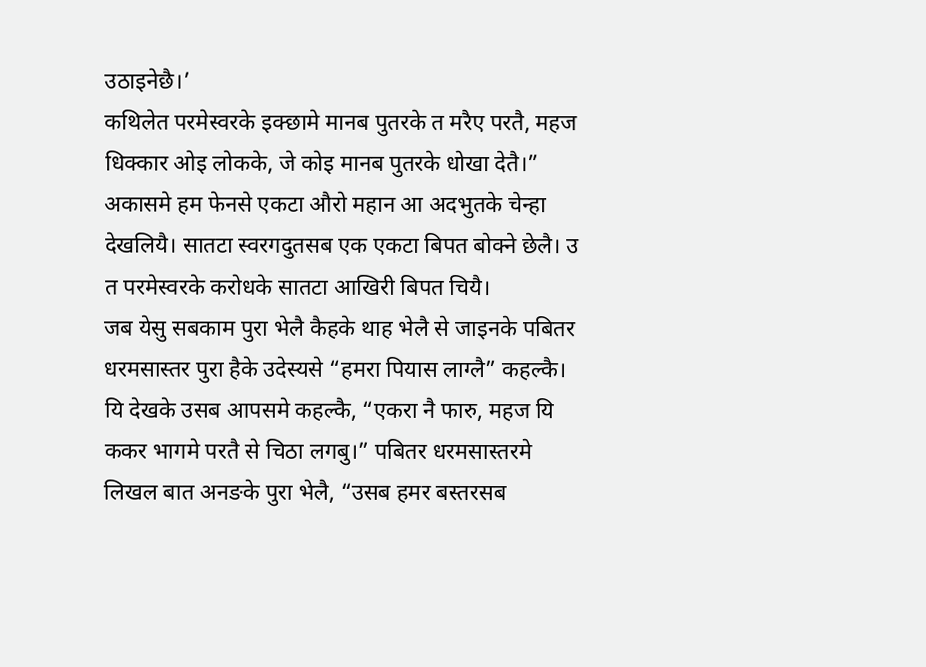उठाइनेछै।’
कथिलेत परमेस्वरके इक्छामे मानब पुतरके त मरैए परतै, महज धिक्कार ओइ लोकके, जे कोइ मानब पुतरके धोखा देतै।”
अकासमे हम फेनसे एकटा औरो महान आ अदभुतके चेन्हा देखलियै। सातटा स्वरगदुतसब एक एकटा बिपत बोक्ने छेलै। उ त परमेस्वरके करोधके सातटा आखिरी बिपत चियै।
जब येसु सबकाम पुरा भेलै कैहके थाह भेलै से जाइनके पबितर धरमसास्तर पुरा हैके उदेस्यसे “हमरा पियास लाग्लै” कहल्कै।
यि देखके उसब आपसमे कहल्कै, “एकरा नै फारु, महज यि ककर भागमे परतै से चिठा लगबु।” पबितर धरमसास्तरमे लिखल बात अनङके पुरा भेलै, “उसब हमर बस्तरसब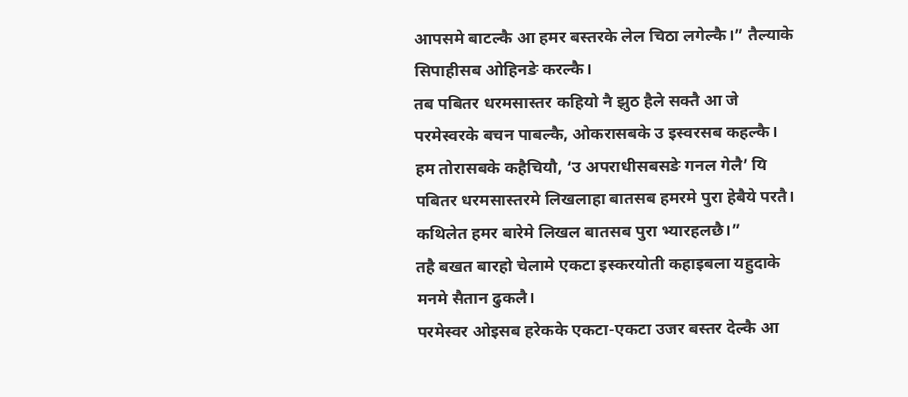आपसमे बाटल्कै आ हमर बस्तरके लेल चिठा लगेल्कै।” तैल्याके सिपाहीसब ओहिनङे करल्कै।
तब पबितर धरमसास्तर कहियो नै झुठ हैले सक्तै आ जे परमेस्वरके बचन पाबल्कै, ओकरासबके उ इस्वरसब कहल्कै।
हम तोरासबके कहैचियौ, ‘उ अपराधीसबसङे गनल गेलै’ यि पबितर धरमसास्तरमे लिखलाहा बातसब हमरमे पुरा हेबैये परतै। कथिलेत हमर बारेमे लिखल बातसब पुरा भ्यारहलछै।”
तहै बखत बारहो चेलामे एकटा इस्करयोती कहाइबला यहुदाके मनमे सैतान ढुकलै।
परमेस्वर ओइसब हरेकके एकटा-एकटा उजर बस्तर देल्कै आ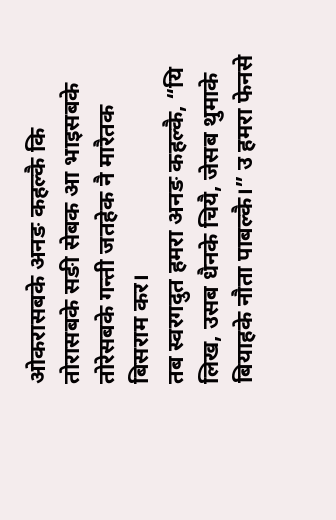ओकरासबके अनङ कहल्कै कि तोरासबके सङी सेबक आ भाइसबके तोरेसबके गन्ती जतहेक नै मारैतक बिसराम कर।
तब स्वरगदुत हमरा अनङ कहल्कै, “यि लिख, उसब धैनके चियै, जेसब थुमाके बियाहके नौता पाबल्कै।” उ हमरा फेनसे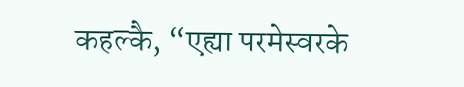कहल्कै, “एह्या परमेस्वरके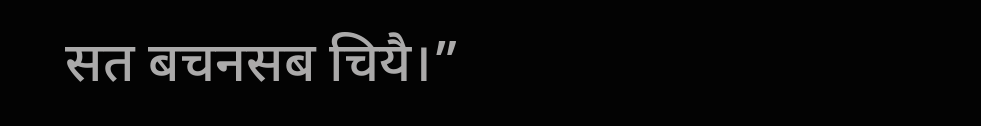सत बचनसब चियै।”